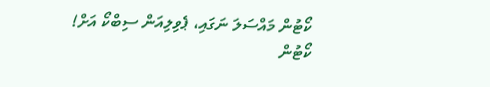ކޯޓުން މައްސަލަ ނަގައި، ޕެވިލިއަން ސިބްކޯ އަށް!
ކޯޓުން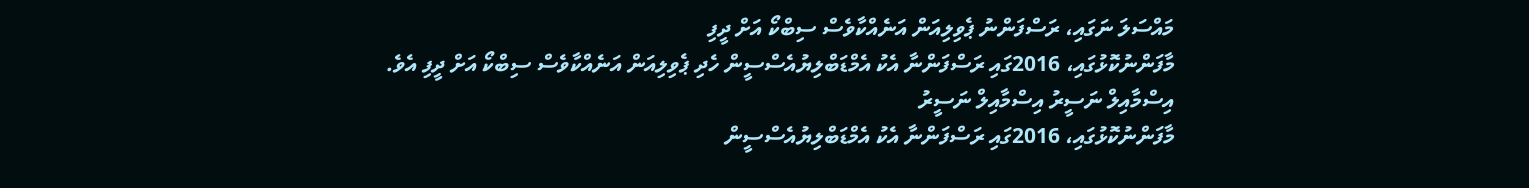މައްސަލަ ނަގައި، ރަސްފަންނު ޕެވިލިއަން އަނެއްކާވެސް ސިބްކޯ އަށް ދީފި
މާފަންނުކޮޅުގައި، 2016ގައި ރަސްފަންނާ އެކު އެމްޑަބްލިޔުއެސްސީން ހެދި ޕެވިލިއަން އަނެއްކާވެސް ސިބްކޯ އަށް ދީފި އެވެ.
އިސްމާއިލް ނަސީރު އިސްމާއިލް ނަސީރު
މާފަންނުކޮޅުގައި، 2016ގައި ރަސްފަންނާ އެކު އެމްޑަބްލިޔުއެސްސީން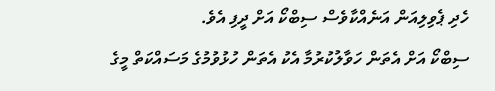ހެދި ޕެވިލިއަން އަނެއްކާވެސް ސިބްކޯ އަށް ދީފި އެވެ.
ސިބްކޯ އަށް އެތަން ހަވާލުކުރުމާ އެކު އެތަން ހުޅުވުމުގެ މަސައްކަތް މީގެ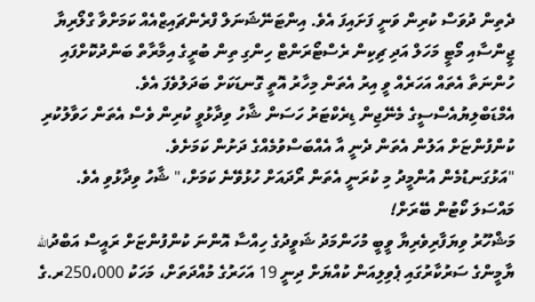ދެތިން ދުވަސް ކުރިން ވަނީ ފަށައިފަ އެވެ. އިންޓަނޭޝަނަލް ފްރެންޗައިޒްއެއް ކަމަށްވާ ގްލޯރިޔާ ޖީންސާއި މޯޓީ މަހަލް އަދި ޗިކިން ރެސްޓޯރަންޓް ހިންގި ތިން ބުރީގެ އިމާރާތް ބަންދުކޮށްފައި ހުންނަތާ އެތައް އަހަރެއް ވީ އިރު އެތަން މިހާރު އޮތީ ގޮނޑަކަށް ބަދަލުވެފަ އެވެ.
އެމްޑަބްލިޔުއެސްސީގެ މެނޭޖިން ޑިރެކްޓަރު ހަސަން ޝާހު ވިދާޅުވީ ކުރިން ވެސް އެތަން ހަވާލުކުރި ކުންފުންޏަށް އަލުން އެތަން ދެނީ އާ އެއްބަސްވުމެއްގެ ދަށުން ކަމަށެވެ.
"އަޅުގަނޑުމެން އުންމީދު މި ކުރަނީ އެތަން ރޯދައަށް ހުޅުވޭނެ ކަމަށް،" ޝާހު ވިދާޅުވި އެވެ.
މައްސަލަ ކޯޓުން ބޭރަށް!
މަޝްހޫރު ވިޔަފާރިވެރިޔާ ވީބީ މުހަންމަދު ޝަވީދުގެ ހިއްސާ އޮންނަ ކުންފުންޏަށް ރައީސް އަބްދުالله ޔާމީންގެ ސަރުކާރުގައި ޕެވިލިއަން ކުއްޔަށް ދިނީ 19 އަހަރުގެ މުއްދަތަށް، މަހަކު 250،000ރ.ގެ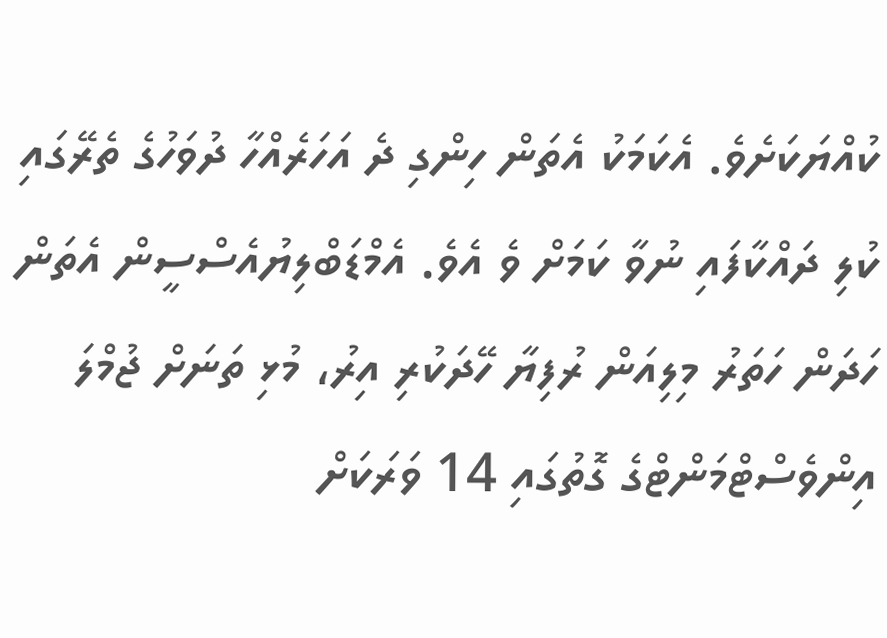ކުއްޔަކަށެވެ. އެކަމަކު އެތަން ހިންގި ދެ އަހަރެއްހާ ދުވަހުގެ ތެރޭގައި ކުލި ދައްކާފައި ނުވާ ކަމަށް ވެ އެވެ. އެމްޑަބްލިޔުއެސްސީން އެތަން ހަދަން ހަތަރު މިލިއަން ރުފިޔާ ހޭދަކުރި އިރު، މުޅި ތަނަށް ޖުމްލަ އިންވެސްޓްމަންޓްގެ ގޮތުގައި 14 ވަރަކަށް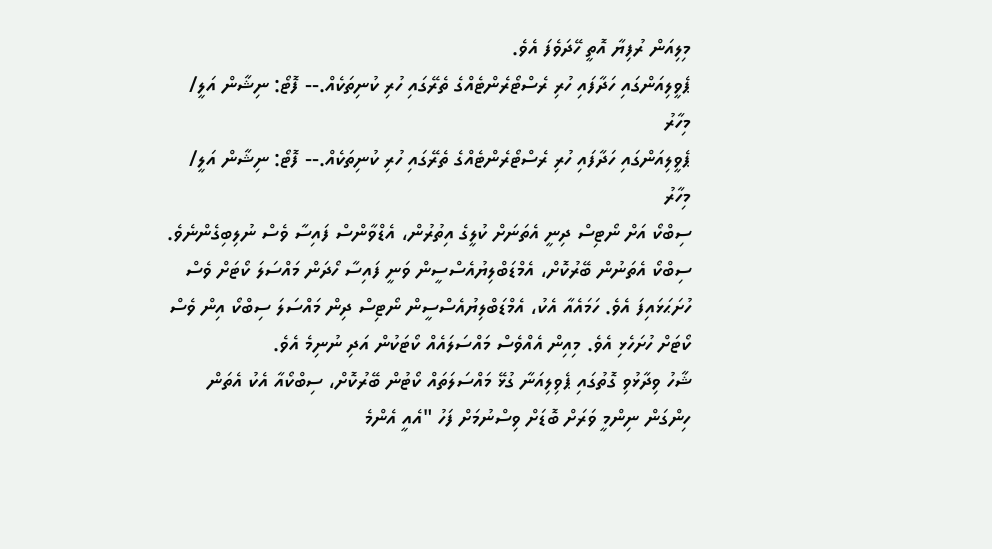މިލިއަން ރުފިޔާ އޮތީ ހޭދަވެފަ އެވެ.
ޕެވީލިއަންގައި ހަދާފައި ހުރި ރެސްޓޯރެންޓެއްގެ ތެރޭގައި ހުރި ކުނިތަކެއް.-- ފޮޓޯ: ނިޝާން އަލީ/ މިހާރު
ޕެވީލިއަންގައި ހަދާފައި ހުރި ރެސްޓޯރެންޓެއްގެ ތެރޭގައި ހުރި ކުނިތަކެއް.-- ފޮޓޯ: ނިޝާން އަލީ/ މިހާރު
ސިބްކޯ އަށް ނޯޓިސް ދިނީ އެތަނަށް ކުލީގެ އިތުރުން، އެޑްވާންސް ފައިސާ ވެސް ނުލިބިގެންނެވެ. ސިބްކޯ އެތަނުން ބޭރުކޮށް، އެމްޑަބްލިޔުއެސްސީން ވަނީ ފައިސާ ހޯދަން މައްސަލަ ކޯޓަށް ވެސް ހުށަޙަޅައިފަ އެވެ. ހަމައެއާ އެކު، އެމްޑަބްލިޔުއެސްސީން ނޯޓިސް ދިން މައްސަލަ ސިބްކޯ އިން ވެސް ކޯޓަށް ހުށަހެޅި އެވެ. މިއިން އެއްވެސް މައްސަލައެއް ކޯޓަކުން އަދި ނުނިމެ އެވެ.
ޝާހު ވިދާޅުވި ގޮތުގައި ޕެވިލިއަނާ ގުޅޭ މައްސަލަތައް ކޯޓުން ބޭރުކޮށް، ސިބްކޯއާ އެކު އެތަން ހިންގަން ނިންމީ ވަރަށް ބޮޑަށް ވިސްނުމަށް ފަހު "އެއީ އެންމެ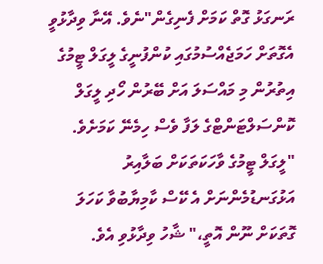ރަނގަޅު ގޮތް ކަމަށް ފެނިގެން"ނެވެ. އޭނާ ވިދާޅުވީ އެގޮތަށް ހަމަޖެއްސުމުގައި ކުންފުނީގެ ލީގަލް ޓީމުގެ އިތުރުން މި މައްސަލަ އަށް ބޭރުން ހޯދި ލީގަލް ކޮންސަލްޓަންޓްގެ ލަފާ ވެސް ހިމެނޭ ކަމަށެވެ.
"ލީގަލް ޓީމުގެ ވާހަކަތަކަށް ބަލާއިރު އަޅުގަނޑުމެންނަށް އެ ކޭސް ކާމިޔާބުވާ ކަހަލަ ގޮތަކަށް ނޫން އޮތީ،" ޝާހު ވިދާޅުވި އެވެ.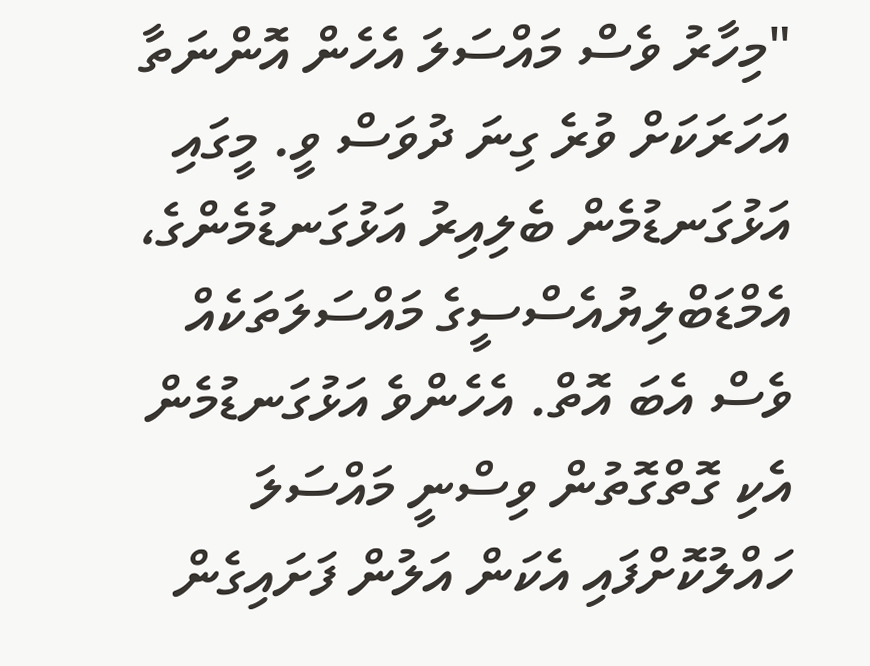"މިހާރު ވެސް މައްސަލަ އެހެން އޮންނަތާ އަހަރަކަށް ވުރެ ގިނަ ދުވަސް ވީ. މީގައި އަޅުގަނޑުމެން ބެލިއިރު އަޅުގަނޑުމެންގެ، އެމްޑަބްލިޔުއެސްސީގެ މައްސަލަތަކެއް ވެސް އެބަ އޮތް. އެހެންވެ އަޅުގަނޑުމެން އެކި ގޮތްގޮތުން ވިސްނީ މައްސަލަ ހައްލުކޮށްފައި އެކަން އަލުން ފަށައިގެން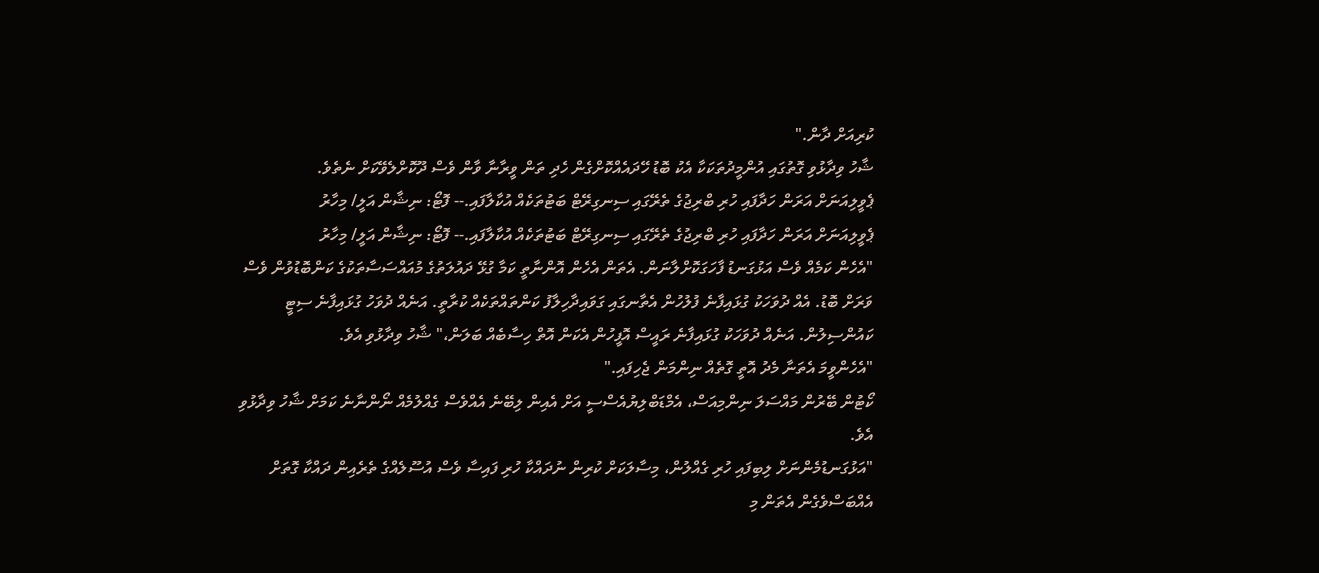ކުރިއަށް ދާން."
ޝާހު ވިދާޅުވި ގޮތުގައި އުންމީދުތަކަކާ އެކު ބޮޑު ހޭދައެއްކޮށްގެން ހެދި ތަން ވީރާނާ ވާން ވެސް ދޫކޮށްލެވޭކަށް ނެތެވެ.
ޕެވީލިއަނަށް އަރަން ހަދާފައި ހުރި ބްރިޖުގެ ތެރޭގައި ސިނގިރޭޓް ބަޓުތަކެއް އުކާލާފައި.-- ފޮޓޯ: ނިޝާން އަލީ/ މިހާރު
ޕެވީލިއަނަށް އަރަން ހަދާފައި ހުރި ބްރިޖުގެ ތެރޭގައި ސިނގިރޭޓް ބަޓުތަކެއް އުކާލާފައި.-- ފޮޓޯ: ނިޝާން އަލީ/ މިހާރު
"އެހެން ކަމެއް ވެސް އަޅުގަނޑު ފާހަގަކޮށްލާނަން. އެތަން އެހެން އޮންނާތީ ކަމާ ގުޅޭ ދައުލަތުގެ މުއައްސަސާތަކުގެ ކަންބޮޑުވުން ވެސް ވަރަށް ބޮޑު. އެއް ދުވަހަކު ގުޅައިފާނެ ފުލުހުން އެތާނގައި ގަވައިދާހިލާފު ކަންތައްތަކެއް ކުރާތީ. އަނެއް ދުވަހު ގުޅައިފާނެ ސިޓީ ކައުންސިލުން. އަނެއް ދުވަހަކު ގުޅައިފާނެ ރައީސް އޮފީހުން އެކަން އޮތް ހިސާބެއް ބަލަން،" ޝާހު ވިދާޅުވި އެވެ.
"އެހެންވީމަ އެތަނާ މެދު އޮތީ ގޮތެއް ނިންމަން ޖެހިފައި."
ކޯޓުން ބޭރުން މައްސަލަ ނިންމިއަސް، އެމްޑަބްލިޔުއެސްސީ އަށް އެއިން ލިބޭނެ އެއްވެސް ގެއްލުމެއް ނޯންނާނެ ކަމަށް ޝާހު ވިދާޅުވި އެވެ.
"އަޅުގަނޑުމެންނަށް ލިބިފައި ހުރި ގެއްލުން، މިސާލަކަށް ކުރިން ނުދައްކާ ހުރި ފައިސާ ވެސް އުސޫލެއްގެ ތެރެއިން ދައްކާ ގޮތަށް އެއްބަސްވެގެން އެތަން މި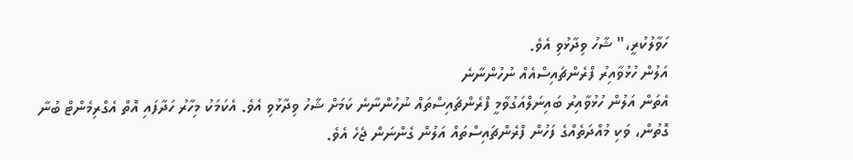ހަވާލުކުރީ،" ޝާހު ވިދާޅުވި އެވެ.
އަލުން ހުޅުވާއިރު ފްރެންޗައިސްއެއް ނުހުންނާނެ
އެތަން އަލުން ހުޅުވާއިރު ބައިނަލްއަގުވާމީ ފްރެންޗައިސްތައް ނުހުންނާނެ ކަމަށް ޝާހު ވިދާޅުވި އެވެ. އެކަމަކު މިހާރު ހަދާފައި އޮތް އެގްރިމެންޓް ބުނާ ގޮތުން، ވަކި މުއްދަތެއްގެ ފަހުން ފްރެންޗައިސްތައް އަލުން ގެންނަން ޖެހެ އެވެ.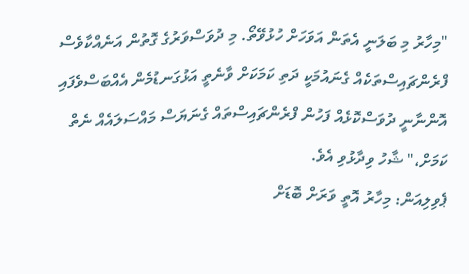"މިހާރު މި ބަލަނީ އެތަން އަވަހަށް ހުޅުވޭތޯ. މި ދުވަސްވަރުގެ ގޮތުން އަނެއްކާވެސް ފްރެންޗައިސްތަކެއް ގެނައުމަކީ ދަތި ކަމަކަށް ވާނެތީ އަޅުގަނޑުމެން އެއްބަސްވެފައި އޮންނާނީ ދުވަސްކޮޅެއް ފަހުން ފްރެންޗައިސްތައް ގެނަޔަސް މައްސަލައެއް ނެތް ކަމަށް،" ޝާހު ވިދާޅުވި އެވެ.
ޕެވިލިއަން: މިހާރު އޮތީ ވަރަށް ބޮޑަށް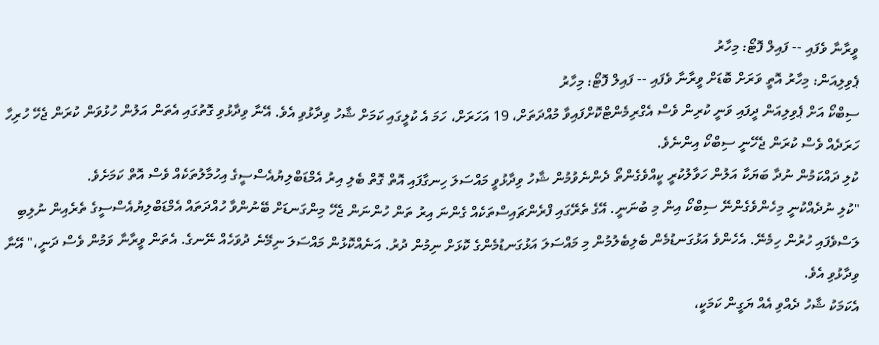ވީރާނާ ވެފައި -- ފައިލް ފޮޓޯ: މިހާރު
ޕެވިލިއަން: މިހާރު އޮތީ ވަރަށް ބޮޑަށް ވީރާނާ ވެފައި -- ފައިލް ފޮޓޯ: މިހާރު
ސިބްކޯ އަށް ޕެވިލިއަން ދީފައި ވަނީ ކުރިން ވެސް އެގްރިމެންޓްކޮށްފައިވާ މުއްދަތަށް، 19 އަހަރަށް، ހަމަ އެ ކުލީގައި ކަމަށް ޝާހު ވިދާޅުވި އެވެ. އޭނާ ވިދާޅުވި ގޮތުގައި އެތަން އަލުން ހުޅުވަން ކުރަން ޖެހޭ ހުރިހާ ހަރަދެއް ވެސް ކުރަން ޖެހޭނީ ސިބްކޯ އިންނެވެ.
ކުލި ދައްކަމުން ނުދާ ބަޔަކާ އަލުން ހަވާލުކުރީ ކީއްވެގެންތޯ ދެންނެވުމުން ޝާހު ވިދާޅުވީ މައްސަލަ ހިނގާފައި އޮތް ގޮތް ބެލި އިރު އެމްޑަބްލިޔުއެސްސީގެ އިހުމާލުތަކެއް ވެސް އޮތް ކަމަށެވެ.
"ކުލި ނުދެއްކުނީ މިހެންވެގެންނޭ ސިބްކޯ އިން މި ބުނަނީ. އޭގެ ތެރޭގައި ފްރެންޗައިސްތަކެއް ގެންނަ އިރު ތަން ހުންނަން ޖެހޭ މިންގަނޑަށް ބޭނުންވާ ހުއްދަތައް އެމްޑަބްލިޔުއެސްސީގެ ތެރެއިން ނުލިބި ލަސްވެފައި ހުރުން ހިމެނޭ. އެހެންވެ އަޅުގަނޑުމެން ބެލިބެލުމުން މި މައްސަލަ އަޅުގަނޑުމެންގެ ކޮޅަށް ނިމުން ދުރު. އަނެއްކޮޅުން މައްސަލަ ނިމޭނެ ދުވަހެއް ނޭނގެ. އެތަން ވީރާނާ ވަމުން ވެސް ދަނީ،" އޭނާ ވިދާޅުވި އެވެ.
އެކަމަކު ޝާހު ދެއްވި އެއް ޔަގީން ކަމަކީ،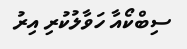ސިބްކޯއާ ހަވާލުކުރި އިރު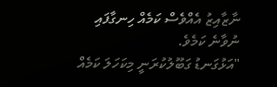ނާޒާއިޒު އެއްވެސް ކަމެއް ހިނގާފައި ނުވާނެ ކަމެވެ.
"އަޅުގަނޑު ގަބޫލުކުރަނީ މިކަހަލަ ކަމެއް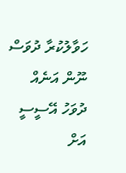ހަވާލުކުރާ ދުވަސް ނޫން އަނެއް ދުވަހު އޭސީސީ އަށް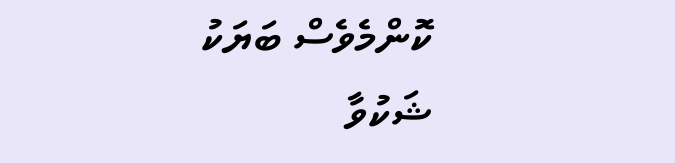ކޮންމެވެސް ބަޔަކު ޝަކުވާ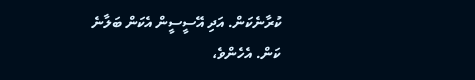ކުރާނެކަން. އަދި އޭސީސީން އެކަން ބަލާނެ ކަން. އެހެންވެ،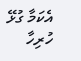އެކަމާ ގުޅޭ ހުރިހާ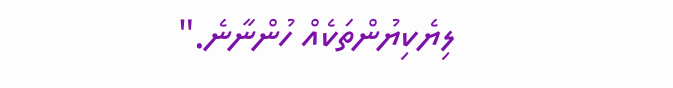ލިޔެކިޔުންތަކެއް ހުންނާނެ."